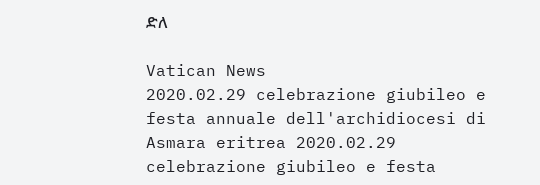ድለ

Vatican News
2020.02.29 celebrazione giubileo e festa annuale dell'archidiocesi di Asmara eritrea 2020.02.29 celebrazione giubileo e festa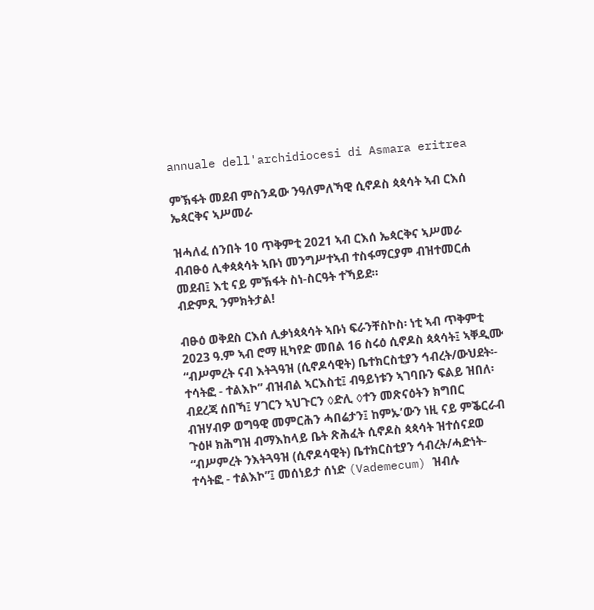annuale dell'archidiocesi di Asmara eritrea

ምኽፋት መደብ ምስንዳው ንዓለምለኻዊ ሲኖዶስ ጳጳሳት ኣብ ርእሰ ኤጳርቅና ኣሥመራ

ዝሓለፈ ሰንበት 10 ጥቅምቲ 2021 ኣብ ርእሰ ኤጳርቅና ኣሥመራ ብብፁዕ ሊቀጳጳሳት ኣቡነ መንግሥተኣብ ተስፋማርያም ብዝተመርሐ መደብ፤ እቲ ናይ ምኽፋት ስነ-ስርዓት ተኻይደ።
ብድምጺ ንምክትታል!

ብፁዕ ወቅደስ ርእሰ ሊቃነጳጳሳት ኣቡነ ፍራንቸስኮስ፡ ነቲ ኣብ ጥቅምቲ 2023 ዓ.ም ኣብ ሮማ ዚካየድ መበል 16 ስሩዕ ሲኖዶስ ጳጳሳት፤ ኣቐዲሙ “ብሥምረት ናብ እትጓዓዝ (ሲኖዶሳዊት) ቤተክርስቲያን ኅብረት/ውህደት፡- ተሳትፎ - ተልእኮ” ብዝብል ኣርእስቲ፤ ብዓይነቱን ኣገባቡን ፍልይ ዝበለ፡ ብደረጃ ሰበኻ፤ ሃገርን ኣህጉርን ◊ድሊ ◊ተን መጽናዕትን ክግበር ብዝሃብዎ ወግዓዊ መምርሕን ሓበሬታን፤ ከምኡ’ውን ነዚ ናይ ምቕርራብ ጉዕዞ ክሕግዝ ብማእከላይ ቤት ጽሕፈት ሲኖዶስ ጳጳሳት ዝተሰናደወ “ብሥምረት ንእትጓዓዝ (ሲኖዶሳዊት) ቤተክርስቲያን ኅብረት/ሓድነት- ተሳትፎ - ተልእኮ”፤ መሰነይታ ሰነድ (Vademecum) ዝብሉ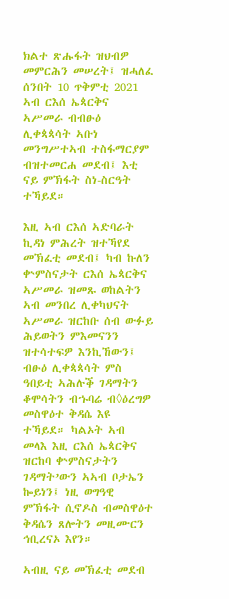ክልተ ጽሑፋት ዝህብዎ መምርሕን መሠረት፤ ዝሓለፈ ሰንበት 10 ጥቅምቲ 2021 ኣብ ርእሰ ኤጳርቅና ኣሥመራ ብብፁዕ ሊቀጳጳሳት ኣቡነ መንግሥተኣብ ተስፋማርያም ብዝተመርሐ መደብ፤ እቲ ናይ ምኽፋት ስነ-ስርዓት ተኻይደ።

እዚ ኣብ ርእሰ ኣድባራት ኪዳነ ምሕረት ዝተኻየደ መኽፈቲ መደብ፤ ካብ ኩለን ቍምስናታት ርእሰ ኤጳርቅና ኣሥመራ ዝመጹ ወከልትን ኣብ መንበረ ሊቀካህናት ኣሥመራ ዝርከቡ ሰብ ውፉይ ሕይወትን ምእመናንን ዝተሳተፍዎ እንኪኸውን፤ ብፁዕ ሊቀጳጳሳት ምስ ዓበይቲ ኣሕሉቕ ገዳማትን ቆሞሳትን ብኁባሬ ብ◊ዕረግዎ መስዋዕተ ቅዳሴ እዩ ተኻይደ። ካልኦት ኣብ መላእ እዚ ርእሰ ኤጳርቅና ዝርከባ ቍምስናታትን ገዳማት’ውን ኣኣብ ቦታኤን ኰይነን፤ ነዚ ወግዓዊ ምኽፋት ሲኖዶስ ብመስዋዕተ ቅዳሴን ጸሎትን መዚሙርን ኅቢረናኦ እየን።

ኣብዚ ናይ መኽፈቲ መደብ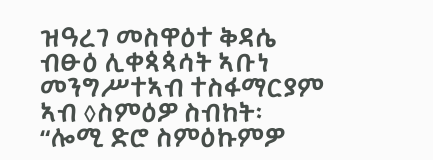ዝዓረገ መስዋዕተ ቅዳሴ ብፁዕ ሊቀጳጳሳት ኣቡነ መንግሥተኣብ ተስፋማርያም ኣብ ◊ስምዕዎ ስብከት፡ “ሎሚ ድሮ ስምዕኩምዎ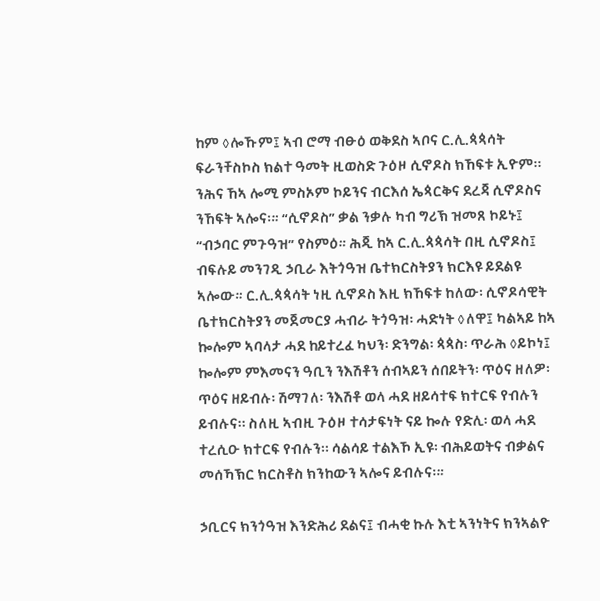ከም ◊ሎኹም፤ ኣብ ሮማ ብፁዕ ወቅደስ ኣቦና ር.ሊ.ጳጳሳት ፍራንቸስኮስ ክልተ ዓመት ዚወስድ ጉዕዞ ሲኖዶስ ክኸፍቱ ኢዮም፡፡ ንሕና ኸኣ ሎሚ ምስኦም ኮይንና ብርእሰ ኤጳርቅና ደረጃ ሲኖዶስና ንኸፍት ኣሎና፡። “ሲኖዶስ” ቃል ንቃሉ ካብ ግሪኽ ዝመጸ ኮይኑ፤ “ብኃባር ምጉዓዝ” የስምዕ። ሕጂ ከኣ ር.ሊ.ጳጳሳት በዚ ሲኖዶስ፤ ብፍሉይ መንገዲ ኃቢራ እትጎዓዝ ቤተክርስትያን ክርእዩ ይደልዩ ኣሎው። ር.ሊ.ጳጳሳት ነዚ ሲኖዶስ እዚ ክኸፍቱ ከለው፡ ሲኖዶሳዊት ቤተክርስትያን መጀመርያ ሓብራ ትጎዓዝ፡ ሓድነት ◊ለዋ፤ ካልኣይ ከኣ ኰሎም ኣባላታ ሓደ ከይተረፈ ካህን፡ ድንግል፡ ጳጳስ፡ ጥራሕ ◊ይኮነ፤ ኰሎም ምእመናን ዓቢን ንእሽቶን ሰብኣይን ሰበይትን፡ ጥዕና ዘለዎ፡ ጥዕና ዘይብሉ፡ ሽማገለ፡ ንእሽቶ ወላ ሓደ ዘይሳተፍ ክተርፍ የብሉን ይብሉና፡፡ ስለዚ ኣብዚ ጉዕዞ ተሳታፍነት ናይ ኰሉ የድሊ፡ ወላ ሓደ ተረሲዑ ክተርፍ የብሉን፡፡ ሳልሳይ ተልእኾ ኢዩ፡ ብሕይወትና ብቃልና መሰኻኽር ክርስቶስ ክንከውን ኣሎና ይብሉና፡።

ኃቢርና ክንጎዓዝ እንድሕሪ ደልና፤ ብሓቂ ኩሉ እቲ ኣንነትና ክንኣልዮ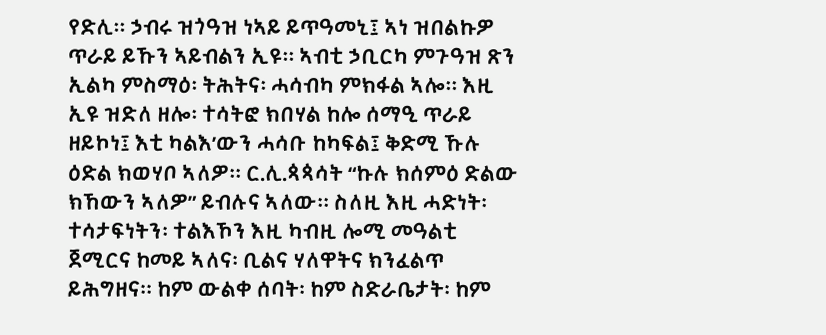የድሊ፡፡ ኃብሩ ዝጎዓዝ ነኣይ ይጥዓመኒ፤ ኣነ ዝበልኩዎ ጥራይ ይኹን ኣይብልን ኢዩ፡፡ ኣብቲ ኃቢርካ ምጉዓዝ ጽን ኢልካ ምስማዕ፡ ትሕትና፡ ሓሳብካ ምክፋል ኣሎ፡፡ እዚ ኢዩ ዝድለ ዘሎ፡ ተሳትፎ ክበሃል ከሎ ሰማዒ ጥራይ ዘይኮነ፤ እቲ ካልእ’ውን ሓሳቡ ከካፍል፤ ቅድሚ ኹሉ ዕድል ክወሃቦ ኣለዎ፡፡ ር.ሊ.ጳጳሳት “ኩሉ ክሰምዕ ድልው ክኸውን ኣለዎ” ይብሉና ኣለው፡፡ ስለዚ እዚ ሓድነት፡ ተሳታፍነትን፡ ተልእኾን እዚ ካብዚ ሎሚ መዓልቲ ጀሚርና ከመይ ኣለና፡ ቢልና ሃለዋትና ክንፈልጥ ይሕግዘና፡፡ ከም ውልቀ ሰባት፡ ከም ስድራቤታት፡ ከም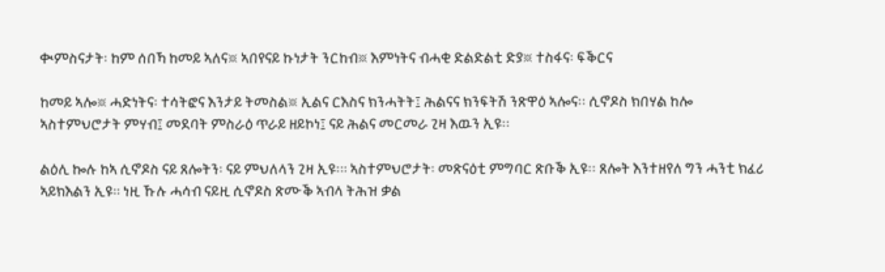ቊምስናታት፡ ከም ሰበኻ ከመይ ኣለና፨ ኣበየናይ ኩነታት ንርከብ፨ እምነትና ብሓቂ ድልድልቲ ድያ፨ ተስፋና፡ ፍቕርና

ከመይ ኣሎ፨ ሓድነትና፡ ተሳትፎና እንታይ ትመስል፨ ኢልና ርእስና ክንሓትት፤ ሕልናና ክንፍትሽ ንጽዋዕ ኣሎና፡፡ ሲኖዶስ ክበሃል ከሎ ኣስተምህሮታት ምሃብ፤ መደባት ምስራዕ ጥራይ ዘይኮነ፤ ናይ ሕልና መርመራ ጊዛ እዉን ኢዩ፡፡

ልዕሊ ኰሉ ከኣ ሲኖዶስ ናይ ጸሎትን፡ ናይ ምህለላን ጊዛ ኢዩ፡። ኣስተምህሮታት፡ መጽናዕቲ ምግባር ጽቡቕ ኢዩ፡፡ ጸሎት እንተዘየለ ግን ሓንቲ ክፈሪ ኣይክእልን ኢዩ። ነዚ ኹሉ ሓሳብ ናይዚ ሲኖዶስ ጽሙቕ ኣብላ ትሕዝ ቃል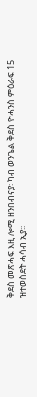ቅደስ መጽሓፍ እዚ ሎሚ ዘንበብናያ፡ ካብ ወንጌል ቅደስ ዮሓንስ ምዕራፍ 15 ዝተወስደት ሓሳብ ኢያ፡፡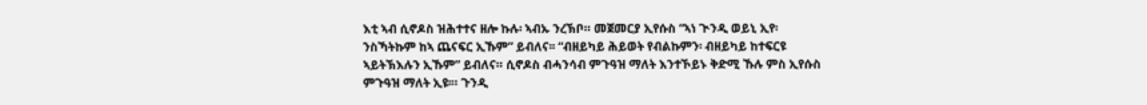እቲ ኣብ ሲኖዶስ ዝሕተተና ዘሎ ኩሉ፡ ኣብኡ ንረኽቦ። መጀመርያ ኢየሱስ “ኣነ ጒንዲ ወይኒ ኢየ፡ ንስኻትኩም ከኣ ጨናፍር ኢኹም” ይብለና፡፡ “ብዘይካይ ሕይወት የብልኩምን፡ ብዘይካይ ከተፍርዩ ኣይትኽእሉን ኢኹም” ይብለና። ሲኖዶስ ብሓንሳብ ምጉዓዝ ማለት እንተኾይኑ ቅድሚ ኹሉ ምስ ኢየሱስ ምጉዓዝ ማለት ኢዩ፡። ጉንዲ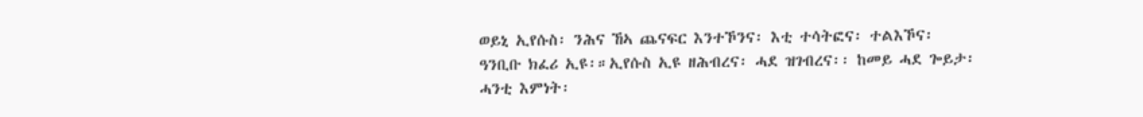ወይኒ ኢየሱስ፡ ንሕና ኸኣ ጨናፍር እንተኾንና፡ እቲ ተሳትፎና፡ ተልእኾና፡ ዓንቢቡ ክፈሪ ኢዩ፡።ኢየሱስ ኢዩ ዘሕብረና፡ ሓደ ዝገብረና፡፡ ከመይ ሓደ ጐይታ፡ ሓንቲ እምነት፡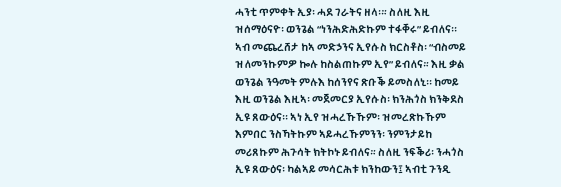ሓንቲ ጥምቀት ኢያ፡ ሓደ ገራትና ዘላ፡። ስለዚ እዚ ዝሰማዕናዮ፡ ወንጌል “ነንሕድሕድኩም ተፋቐሩ” ይብለና፡፡ ኣብ መጨረሸታ ከኣ መድኃንና ኢየሱስ ክርስቶስ፡ “ብስመይ ዝለመንኩምዎ ኰሉ ከስልጠኩም ኢየ” ይብለና። እዚ ቃል ወንጌል ንዓመት ምሉእ ከሰንየና ጽቡቕ ይመስለኒ፡፡ ከመይ እዚ ወንጌል እዚኣ፡ መጀመርያ ኢየሱስ፡ ክንሕጎስ ክንቅደስ ኢዩ ጸውዕና፡፡ ኣነ ኢየ ዝሓረኹኹም፡ ዝመረጽኩኹም እምበር ንስኻትኩም ኣይሓረኹምንን፡ ንምንታይከ መሪጸኩም ሕጉሳት ክትኮኑ ይብለና። ስለዚ ንፍቕሪ፡ ንሓጎስ ኢዩ ጸውዕና፡ ካልኣይ መሳርሕቱ ክንከውን፤ ኣብቲ ጉንዲ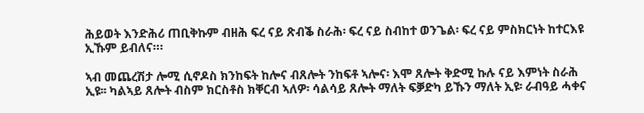ሕይወት እንድሕሪ ጠቢቅኩም ብዘሕ ፍረ ናይ ጽብቕ ስራሕ፡ ፍረ ናይ ስብከተ ወንጌል፡ ፍረ ናይ ምስክርነት ከተርእዩ ኢኹም ይብለና።፡

ኣብ መጨረሽታ ሎሚ ሲኖዶስ ክንከፍት ከሎና ብጸሎት ንከፍቶ ኣሎና፡ እሞ ጸሎት ቅድሚ ኩሉ ናይ እምነት ስራሕ ኢዩ፡፡ ካልኣይ ጸሎት ብስም ክርስቶስ ክቐርብ ኣለዎ፡ ሳልሳይ ጸሎት ማለት ፍቓድካ ይኹን ማለት ኢዩ፡ ራብዓይ ሓቀና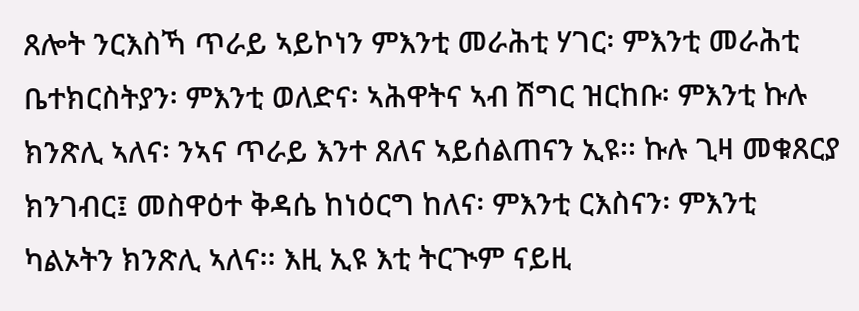ጸሎት ንርእስኻ ጥራይ ኣይኮነን ምእንቲ መራሕቲ ሃገር፡ ምእንቲ መራሕቲ ቤተክርስትያን፡ ምእንቲ ወለድና፡ ኣሕዋትና ኣብ ሽግር ዝርከቡ፡ ምእንቲ ኩሉ ክንጽሊ ኣለና፡ ንኣና ጥራይ እንተ ጸለና ኣይሰልጠናን ኢዩ፡፡ ኩሉ ጊዛ መቁጸርያ ክንገብር፤ መስዋዕተ ቅዳሴ ከነዕርግ ከለና፡ ምእንቲ ርእስናን፡ ምእንቲ ካልኦትን ክንጽሊ ኣለና፡፡ እዚ ኢዩ እቲ ትርጒም ናይዚ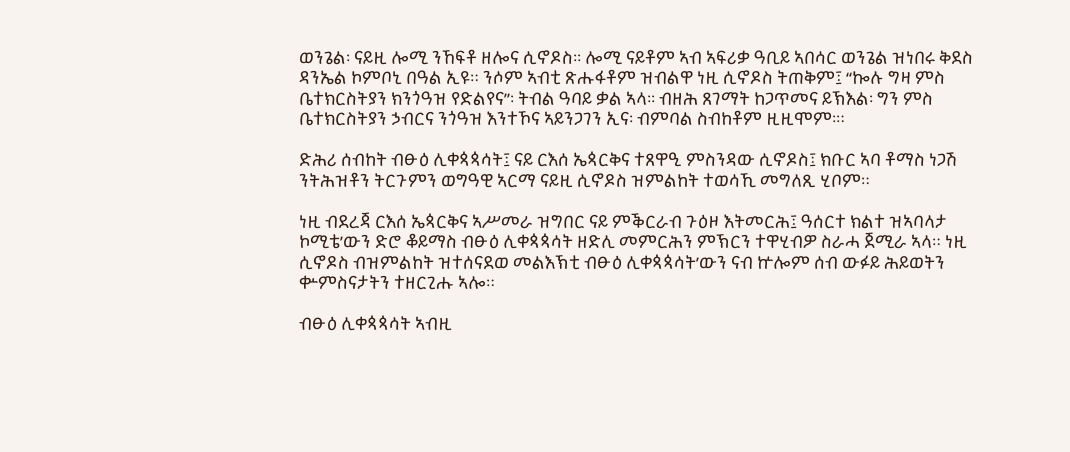ወንጌል፡ ናይዚ ሎሚ ንኸፍቶ ዘሎና ሲኖዶስ፡፡ ሎሚ ናይቶም ኣብ ኣፍሪቃ ዓቢይ ኣበሳር ወንጌል ዝነበሩ ቅደስ ዳንኤል ኮምቦኒ በዓል ኢዩ። ንሶም ኣብቲ ጽሑፋቶም ዝብልዋ ነዚ ሲኖዶስ ትጠቅም፤ “ኰሉ ግዛ ምስ ቤተክርስትያን ክንጎዓዝ የድልየና”፡ ትብል ዓባይ ቃል ኣላ፡፡ ብዘሕ ጸገማት ከጋጥመና ይኽእል፡ ግን ምስ ቤተክርስትያን ኃብርና ንጎዓዝ እንተኾና ኣይንጋገን ኢና፡ ብምባል ስብከቶም ዚዚሞም፡።

ድሕሪ ሰብከት ብፁዕ ሊቀጳጳሳት፤ ናይ ርእሰ ኤጳርቅና ተጸዋዒ ምስንዳው ሲኖዶስ፤ ክቡር ኣባ ቶማስ ነጋሽ ንትሕዝቶን ትርጉምን ወግዓዊ ኣርማ ናይዚ ሲኖዶስ ዝምልከት ተወሳኺ መግለጺ ሂቦም።

ነዚ ብደረጃ ርእሰ ኤጳርቅና ኣሥመራ ዝግበር ናይ ምቕርራብ ጉዕዞ እትመርሕ፤ ዓሰርተ ክልተ ዝኣባላታ ኮሚቴ’ውን ድሮ ቆይማስ ብፁዕ ሊቀጳጳሳት ዘድሊ መምርሕን ምኽርን ተዋሂብዎ ስራሓ ጀሚራ ኣላ። ነዚ ሲኖዶስ ብዝምልከት ዝተሰናደወ መልእኽቲ ብፁዕ ሊቀጳጳሳት’ውን ናብ ኵሎም ሰብ ውፉይ ሕይወትን ቍምስናታትን ተዘርጊሑ ኣሎ።

ብፁዕ ሊቀጳጳሳት ኣብዚ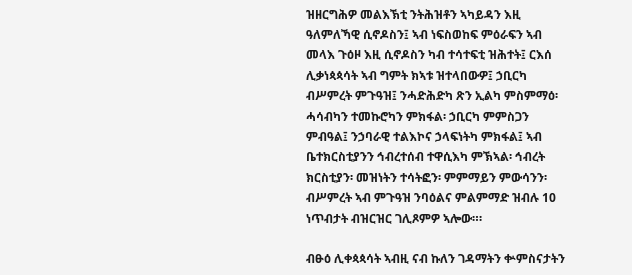ዝዘርግሕዎ መልእኽቲ ንትሕዝቶን ኣካይዳን እዚ ዓለምለኻዊ ሲኖዶስን፤ ኣብ ነፍስወከፍ ምዕራፍን ኣብ መላእ ጉዕዞ እዚ ሲኖዶስን ካብ ተሳተፍቲ ዝሕተት፤ ርእሰ ሊቃነጳጳሳት ኣብ ግምት ክኣቱ ዝተላበውዎ፤ ኃቢርካ ብሥምረት ምጉዓዝ፤ ንሓድሕድካ ጽን ኢልካ ምስምማዕ፡ ሓሳብካን ተመኩሮካን ምክፋል፡ ኃቢርካ ምምስጋን ምብዓል፤ ንኃባራዊ ተልእኮና ኃላፍነትካ ምክፋል፤ ኣብ ቤተክርስቲያንን ኅብረተሰብ ተዋሲእካ ምኽኣል፡ ኅብረት ክርስቲያን፡ መዝነትን ተሳትፎን፡ ምምማይን ምውሳንን፡ ብሥምረት ኣብ ምጉዓዝ ንባዕልና ምልምማድ ዝብሉ 10 ነጥብታት ብዝርዝር ገሊጾምዎ ኣሎው።፡

ብፁዕ ሊቀጳጳሳት ኣብዚ ናብ ኩለን ገዳማትን ቍምስናታትን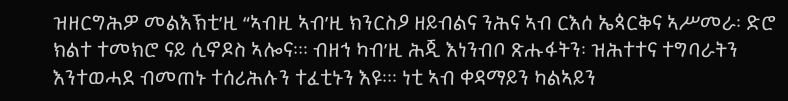ዝዘርግሕዎ መልእኽቲ’ዚ “ኣብዚ ኣብ’ዚ ክንርስዖ ዘይብልና ንሕና ኣብ ርእሰ ኤጳርቅና ኣሥመራ፡ ድሮ ክልተ ተመክሮ ናይ ሲኖዶስ ኣሎና።፡ ብዘኅ ካብ’ዚ ሕጂ እነንብቦ ጽሑፋትን፡ ዝሕተተና ተግባራትን እንተወሓደ ብመጠኑ ተሰሪሕሉን ተፈቲኑን እዩ።፡ ነቲ ኣብ ቀዳማይን ካልኣይን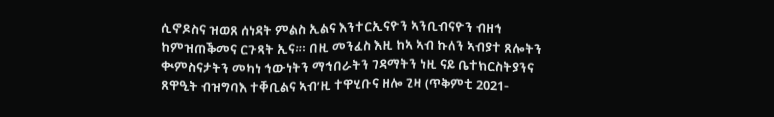ሲኖዶስና ዝወጸ ሰነዳት ምልስ ኢልና እንተርኢናዮን ኣንቢብናዮን ብዘኅ ከምዝጠቕመና ርጉጻት ኢና።፡ በዚ መንፈስ እዚ ከኣ ኣብ ኩለን ኣብያተ ጸሎትን ቊምስናታትን መካነ ኅውነትን ማኅበራትን ገዳማትን ነዚ ናይ ቤተክርስትያንና ጸዋዒት ብዝግባእ ተቐቢልና ኣብ’ዚ ተዋሂቡና ዘሎ ጊዛ (ጥቅምቲ 2021-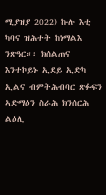ሚያዝያ 2022) ኩሉ እቲ ካባና ዝሕተት ከነማልእ ንጽዓር።፡ ክሰልጠና እንተኮይኑ ኢደይ ኢድካ ኢልና ብምትሕብባር ጽፉፍን ኣድማዕን ስራሕ ክንሰርሕ ልዕሊ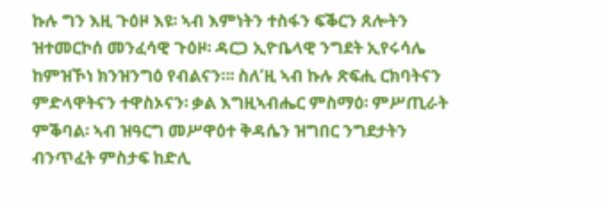ኩሉ ግን እዚ ጉዕዞ እዩ፡ ኣብ እምነትን ተስፋን ፍቕርን ጸሎትን ዝተመርኮሰ መንፈሳዊ ጉዕዞ፡ ዳርጋ ኢዮቤላዊ ንግደት ኢየሩሳሌ ከምዝኾነ ክንዝንግዕ የብልናን።፡ ስለ’ዚ ኣብ ኩሉ ጽፍሒ ርክባትናን ምድላዋትናን ተዋስኦናን፡ ቃል እግዚኣብሔር ምስማዕ፡ ምሥጢራት ምቕባል፡ ኣብ ዝዓርግ መሥዋዕተ ቅዳሴን ዝግበር ንግደታትን ብንጥፈት ምስታፍ ከድሊ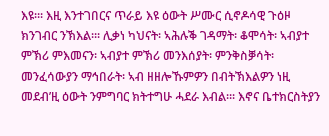እዩ።፡ እዚ እንተገበርና ጥራይ እዩ ዕውት ሥሙር ሲኖዶሳዊ ጉዕዞ ክንገብር ንኽእል።፡ ሊቃነ ካህናት፡ ኣሕሉቕ ገዳማት፡ ቆሞሳት፡ ኣብያተ ምኽሪ ምእመናን፡ ኣብያተ ምኽሪ መንእሰያት፡ ምንቅስቓሳት፡ መንፈሳውያን ማኅበራት፡ ኣብ ዘዘሎኹምዎን በብትኽእልዎን ነዚ መደብ’ዚ ዕውት ንምግባር ክትተግሁ ሓደራ እብል።፡ እኖና ቤተክርስትያን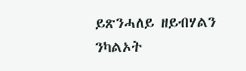ይጽንሓለይ ዘይብሃልን ንካልኦት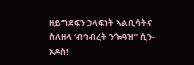ዘይግደፍን ኃላፍነት ኣልቢሳትና ስለዘላ ‘ብኅብረት ንጐዓዝ” ሲን-ኦዶስ!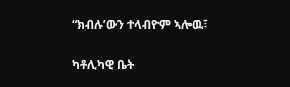“ክብሉ’ውን ተላብዮም ኣሎዉ፣

ካቶሊካዊ ቤት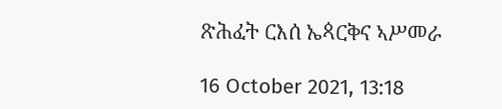ጽሕፈት ርእሰ ኤጳርቅና ኣሥመራ

16 October 2021, 13:18